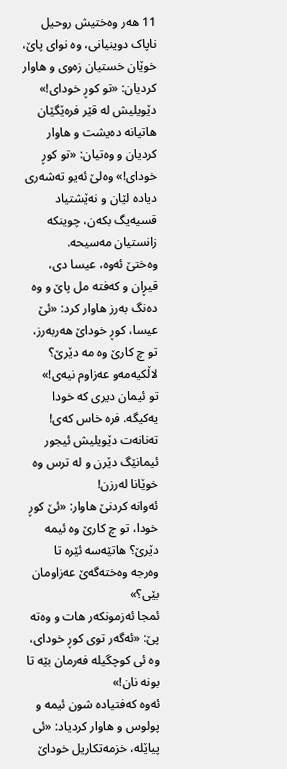11 هەر وەختیش روحیل ناپاک دوینیانی، وه نوای پاێ، خوێان خستیان زەوی و هاوار کردیان: «تو کوڕ خودای!»
دێویلیش له قێر فرەێگێان هاتیانه دەیشت و هاوار کردیان و وەتیان: «تو کوڕ خودای!» وەلێ ئەیو تەشەری دیاده لێان و نەێشتیاد قسیەیگ بکەن، چوینکه زانستیان مەسیحه.
وەختێ ئەوه، عیسا دی، قیڕان و کەفته مل پاێ و وه دەنگ بەرز هاوار کرد: «ئێ عیسا، کوڕ خوداێ هەربەرز، تو چ کارێ وه مه دێرێ؟ لاڵکیەمەو عەزاوم نیەی!»
تو ئیمان ديری که خودا یەکیگه. فره خاس کەی! تەنانەت دێويلیش ئیجور ئیمانێگ دێرن و له ترس وه خوێانا لەرزن!
ئەوانه کردنێ هاوار: «ئێ کوڕ خودا، تو چ کارێ وه ئیمه دێرێ؟ هاتێەسه ئێره تا وەرجه وەختەگەێ عەزاومان بێی؟»
ئمجا ئەزمونکەر هات و وەته پێ: «ئەگەر توی کوڕ خودای، وه ئی کوچگیله فەرمان بێه تا بونه نان!»
ئەوه کەفتیاده شون ئیمه و پولوس و هاوار کردیاد: «ئی پیاێله، خزمەتکاریل خوداێ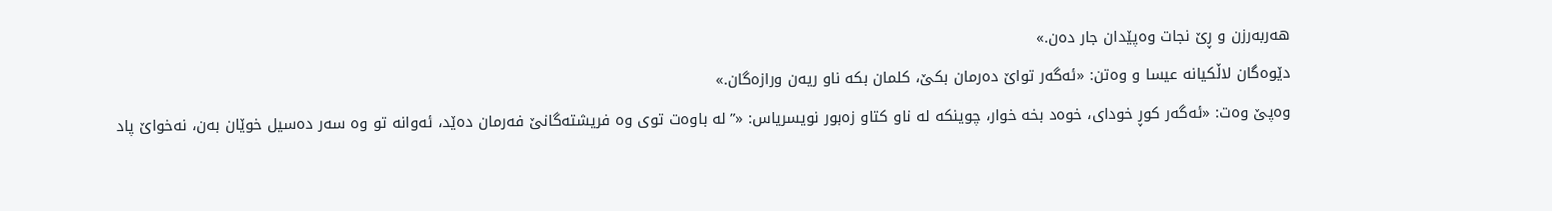هەربەرزن و ڕێ نجات وەپێدان جار دەن.»
دێوەگان لاڵکیانه عیسا و وەتن: «ئەگەر تواێ دەرمان بکێ، کلمان بکه ناو ریەن ورازەگان.»
وەپێ وەت: «ئەگەر کوڕ خودای، خوەد بخه خوار، چوینکه له ناو کتاو زەبور نویسریاس: «”له باوەت توی وه فریشتەگانێ فەرمان دەێد، ئەوانه تو وه سەر دەسیل خوێان بەن، نەخواێ پاد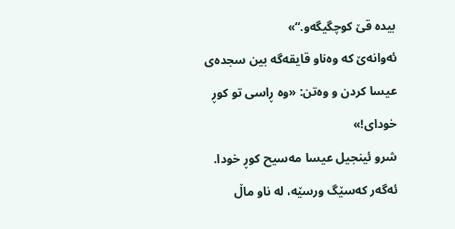بیده قێ کوچگیگەو.“»
ئەوانەێ که وەناو قایقەگه بین سجدەی عیسا کردن و وەتن: «وه ڕاسی تو کوڕ خودای!»
شرو ئینجیل عیسا مەسیح کوڕ خودا.
ئەگەر کەسێگ ورسێه، له ناو ماڵ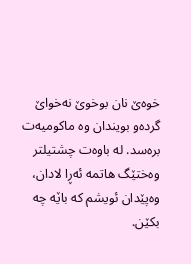خوەێ نان بوخوێ نەخواێ گردەو بویندان وه ماکومیەت برەسد. له باوەت چشتیلتر وەختێگ هاتمه ئەڕا لادان، وەپێدان ئویشم که باێه چه بکێن.